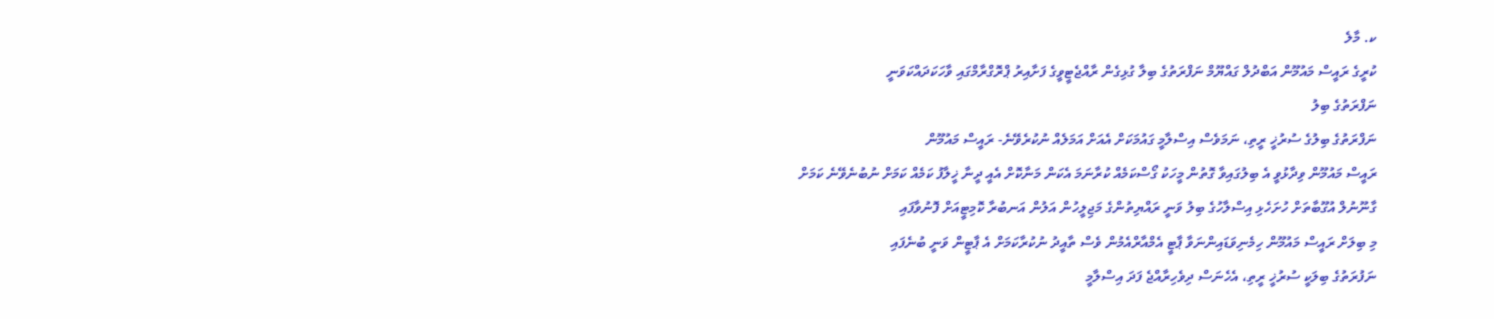ކ. މާލެ
ކުރީގެ ރައީސް މައުމޫން އަބްދުލް ގައްޔޫމް ނަފްރަތުގެ ބިލާ ގުޅިގެން ރާއްޖެޓީވީގެ ފަށާއިރު ޕްރޮގްރާމްގައި ވާހަކަދައްކަވަނީ
ނަފްރަތުގެ ބިލު
ނަފްރަތުގެ ބިލުގެ ސުރުޚީ ރީތި، ނަމަވެސް އިސްލާމީ ގައުމަކަށް އެއަށް އަމަލެއް ނުކުރެވޭނެ- ރައީސް މައުމޫން
ރައީސް މައުމޫން ވިދާޅުވީ އެ ބިލުގައިވާ ގޮތުން މީހަކު ގޯސްކަމެއް ކުރާނަމަ އެކަން މަނާކޮށް އެއީ ދީނާ ޚީލާފު ކަމެއް ކަމަށް ނުބުނެވޭނެ ކަމަށް
ގާނޫނުލް އުގޫބާތަށް ހުށަހެޅި އިސްލާހުގެ ބިލު ވަނީ ރައްޔިތުންގެ މަޖިލީހުން އަލުން އަނބުރާ ކޮމިޓީއަށް ފޮނުވާފައި
މި ބިލަށް ރައީސް މައުމޫން ހިމެނިވަޑައިންނަވާ ޕާޓީ އެމްއާރްއެމުން ވެސް ތާއީދު ނުކުރާކަމަށް އެ ޕާޓީން ވަނީ ބުނެފައި
ނަފުރަތުގެ ބިލަކީ ސުރުޚީ ރީތި، އެހެނަސް ދިވެހިރާއްޖެ ފަދަ އިސްލާމީ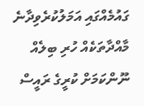ގައުމެއްގައި އަމަލުކުރެވިދާނެ މާއްދާތަކެއް ހުރި ބިލެއް ނޫންކަމަށް ކުރީގެ ރައީސް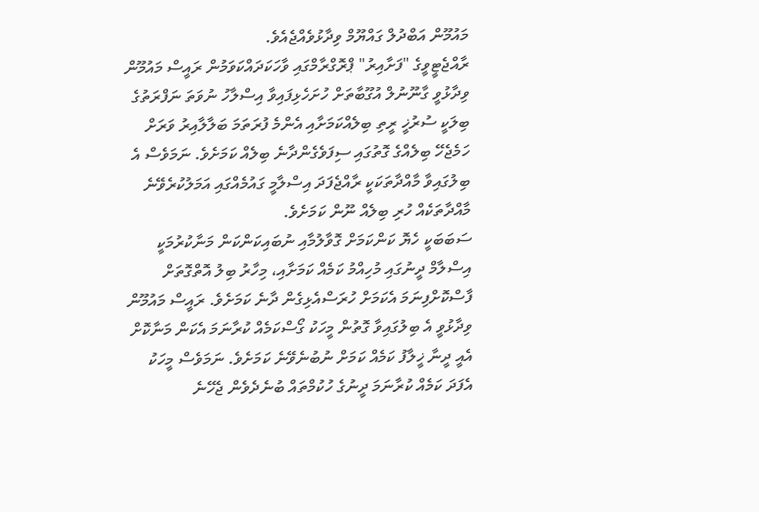މައުމޫން އަބްދުލް ގައްޔޫމް ވިދާޅުވެއްޖެއެވެ.
ރާއްޖެޓީވީގެ "ފަށާއިރު" ޕްރޮގްރާމްގައި ވާހަކަދައްކަވަމުން ރައީސް މައުމޫން ވިދާޅުވީ ގާނޫނުލް އުގޫބާތަށް ހުށަހެޅިފައިވާ އިސްލާހު ނުވަތަ ނަފްރަތުގެ ބިލަކީ ސުރުޚީ ރީތި ބިލެއްކަމަށާއި އެންމެ ފުރަތަމަ ބަލާލާއިރު ވަރަށް ހަމެޖެހޭ ބިލެއްގެ ގޮތުގައި ސިފަވެގެންދާނެ ބިލެއް ކަމަށެވެ. ނަމަވެސް އެ ބިލުގައިވާ މާއްދާތަކަކީ ރާއްޖެފަދަ އިސްލާމީ ގައުމެއްގައި އަމަލުކުރެވޭނެ މާއްދާތަކެއް ހުރި ބިލެއް ނޫން ކަމަށެވެ.
ސަބަބަކީ ހެޔޮ ކަންކަމަށް ގޮވާލުމާއި ނުބައިކަންކަން މަނާކުރުމަކީ އިސްލާމް ދީނުގައި މުހިއްމު ކަމެއް ކަމަށާއި، މިހާރު ބިލު އޮތްގޮތަށް ފާސްކޮށްފިނަމަ އެކަމަށް ހުރަސްއެޅިގެން ދާނެ ކަމަށެވެ. ރައީސް މައުމޫން ވިދާޅުވީ އެ ބިލުގައިވާ ގޮތުން މީހަކު ގޯސްކަމެއް ކުރާނަމަ އެކަން މަނާކޮށް އެއީ ދީނާ ޚީލާފު ކަމެއް ކަމަށް ނުބުނެވޭނެ ކަމަށެވެ. ނަމަވެސް މީހަކު އެފަދަ ކަމެއް ކުރާނަމަ ދީނުގެ ހުކުމްތައް ބުނެދެވެން ޖެހޭނެ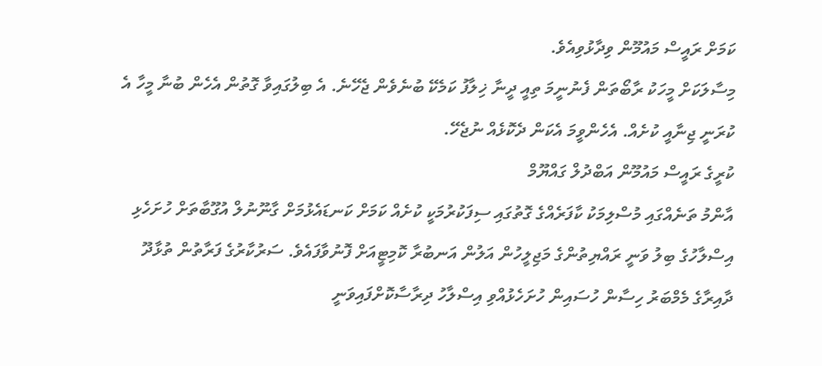ކަމަށް ރައީސް މައުމޫން ވިދާޅުވިއެވެ.
މިސާލަކަށް މީހަކު ރާބޯތަން ފެނުނީމަ ތިއީ ދީނާ ޚިލާފު ކަމެކޭ ބުނެވެން ޖެހޭނެ. އެ ބިލުގައިވާ ގޮތުން އެހެން ބުނާ މީހާ އެ ކުރަނީ ޖިނާއީ ކުށެއް. އެހެންވީމަ އެކަން ދެކޮޅެއް ނުޖެހޭ.
ކުރީގެ ރައީސް މައުމޫން އަބްދުލް ގައްޔޫމް
އާންމު ތަނެއްގައި މުސްލިމަކު ކާފަރެއްގެ ގޮތުގައި ސިފަކުރުމަކީ ކުށެއް ކަމަށް ކަނޑައެޅުމަށް ގާނޫނުލް އުގޫބާތަށް ހުށަހެޅި އިސްލާހުގެ ބިލު ވަނީ ރައްޔިތުންގެ މަޖިލީހުން އަލުން އަނބުރާ ކޮމިޓީއަށް ފޮނުވާފައެވެ. ސަރުކާރުގެ ފަރާތުން ތުޅާދޫ ދާއިރާގެ މެމްބަރު ހިސާން ހުސައިން ހުށަހެޅުއްވި އިސްލާހު ދިރާސާކޮށްފައިވަނީ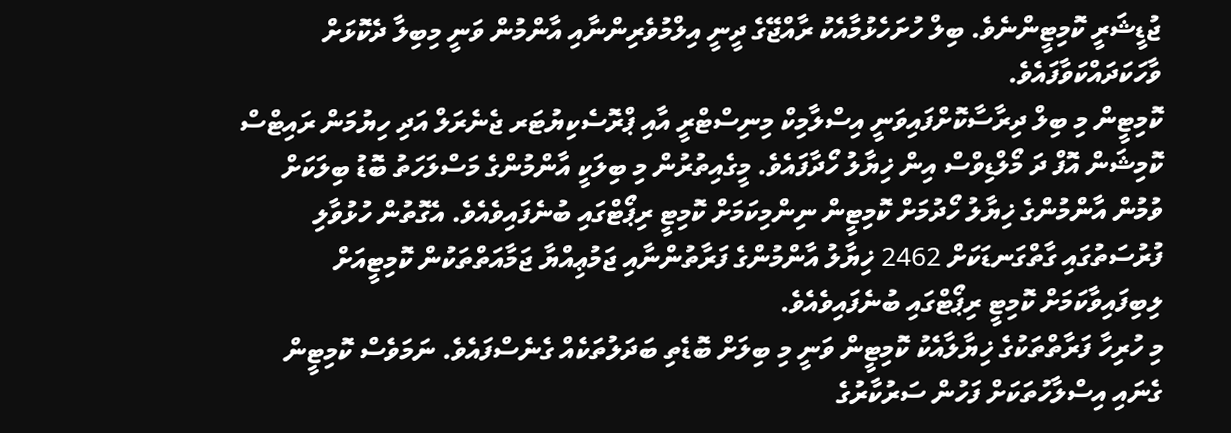ޖުޑީޝަރީ ކޮމިޓީންނެވެ. ބިލް ހުށަހެޅުމާއެކު ރާއްޖޭގެ ދީނީ އިލްމުވެރިންނާއި އާންމުން ވަނީ މިބިލާ ދެކޮޅަށް ވާހަކަދައްކަވާފައެވެ.
ކޮމިޓީން މި ބިލް ދިރާސާކޮށްފައިވަނީ އިސްލާމިކް މިނިސްޓްރީ އާއި ޕްރޮސެކިޔުޓަރ ޖެނެރަލް އަދި ހިޔުމަން ރައިޓްސް ކޮމިޝަން އޮފް ދަ މޯލްޑިވްސް އިން ޚިޔާލު ހޯދާފައެވެ. މީގެއިތުރުން މި ބިލަކީ އާންމުންގެ މަސްލަހަތު ބޮޑު ބިލަކަށް ވުމުން އާންމުންގެ ޚިޔާލު ހޯދުމަށް ކޮމިޓީން ނިންމިކަމަށް ކޮމިޓީ ރިޕޯޓްގައި ބުނެފައިވެއެވެ. އެގޮތުން ހުޅުވާލި ފުރުސަތުގައި ގާތްގަނޑަކަށް 2462 ޚިޔާލު އާންމުންގެ ފަރާތުންނާއި ޖަމުޢިއްޔާ ޖަމާއަތްތަކުން ކޮމިޓީއަށް ލިބިފައިވާކަމަށް ކޮމިޓީ ރިޕޯޓްގައި ބުނެފައިވެއެވެ.
މި ހުރިހާ ފަރާތްތަކުގެ ޚިޔާލާއެކު ކޮމިޓީން ވަނީ މި ބިލަށް ބޮޑެތި ބަދަލުތަކެއް ގެނެސްފައެވެ. ނަމަވެސް ކޮމިޓީން ގެނައި އިސްލާހުތަކަށް ފަހުން ސަރުކާރުގެ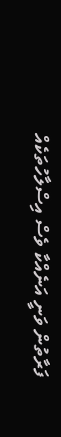ފަރާތުން ވަނީ އަނެއްކާ ވެސް އިސްލާހުތަކެއް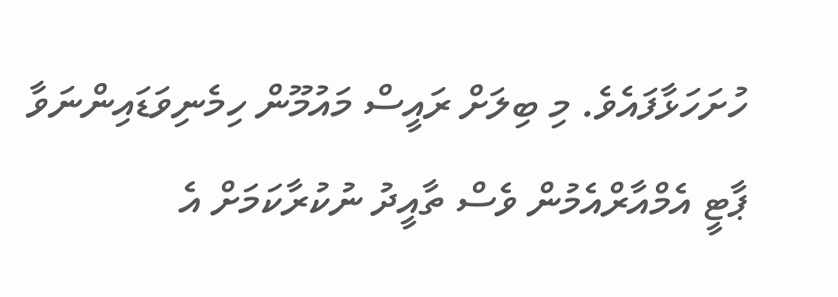ހުށަހަޅާފައެވެ. މި ބިލަށް ރައީސް މައުމޫން ހިމެނިވަޑައިންނަވާ ޕާޓީ އެމްއާރްއެމުން ވެސް ތާއީދު ނުކުރާކަމަށް އެ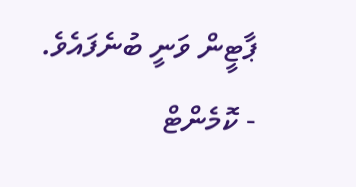ޕާޓީން ވަނީ ބުނެފައެވެ.
- ކޮމެންޓް